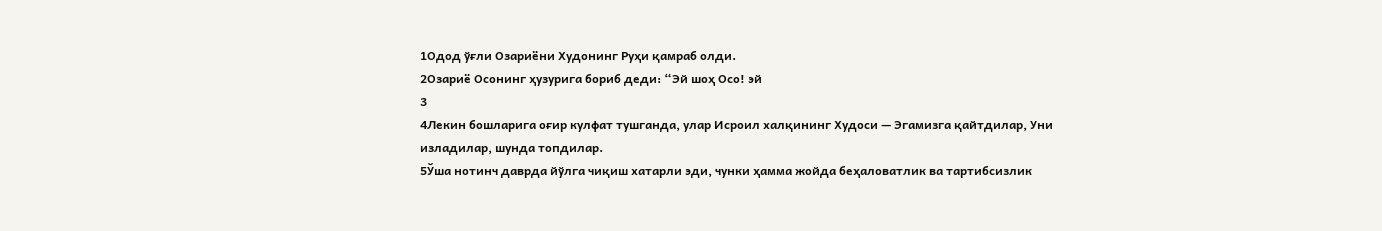1Одод ўғли Озариёни Худонинг Руҳи қамраб олди.
2Озариё Осонинг ҳузурига бориб деди: “Эй шоҳ Осо! эй
3
4Лекин бошларига оғир кулфат тушганда, улар Исроил халқининг Худоси — Эгамизга қайтдилар, Уни изладилар, шунда топдилар.
5Ўша нотинч даврда йўлга чиқиш хатарли эди, чунки ҳамма жойда беҳаловатлик ва тартибсизлик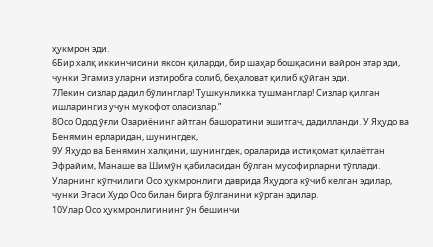ҳукмрон эди.
6Бир халқ иккинчисини яксон қиларди, бир шаҳар бошқасини вайрон этар эди, чунки Эгамиз уларни изтиробга солиб, беҳаловат қилиб қўйган эди.
7Лекин сизлар дадил бўлинглар! Тушкунликка тушманглар! Сизлар қилган ишларингиз учун мукофот оласизлар.”
8Осо Одод ўғли Озариёнинг айтган башоратини эшитгач, дадилланди. У Яҳудо ва Бенямин ерларидан, шунингдек,
9У Яҳудо ва Бенямин халқини, шунингдек, ораларида истиқомат қилаётган Эфрайим, Манаше ва Шимўн қабиласидан бўлган мусофирларни тўплади. Уларнинг кўпчилиги Осо ҳукмронлиги даврида Яҳудога кўчиб келган эдилар, чунки Эгаси Худо Осо билан бирга бўлганини кўрган эдилар.
10Улар Осо ҳукмронлигининг ўн бешинчи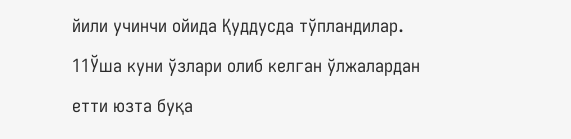йили учинчи ойида Қуддусда тўпландилар.
11Ўша куни ўзлари олиб келган ўлжалардан етти юзта буқа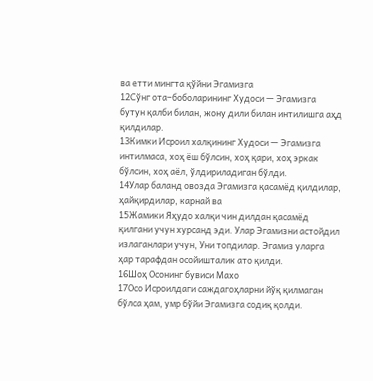ва етти мингта қўйни Эгамизга
12Сўнг ота–боболарининг Худоси — Эгамизга бутун қалби билан, жону дили билан интилишга аҳд қилдилар.
13Кимки Исроил халқининг Худоси — Эгамизга интилмаса, хоҳ ёш бўлсин, хоҳ қари, хоҳ эркак бўлсин, хоҳ аёл, ўлдириладиган бўлди.
14Улар баланд овозда Эгамизга қасамёд қилдилар, ҳайқирдилар, карнай ва
15Жамики Яҳудо халқи чин дилдан қасамёд қилгани учун хурсанд эди. Улар Эгамизни астойдил излаганлари учун, Уни топдилар. Эгамиз уларга ҳар тарафдан осойишталик ато қилди.
16Шоҳ Осонинг бувиси Махо
17Осо Исроилдаги саждагоҳларни йўқ қилмаган бўлса ҳам, умр бўйи Эгамизга содиқ қолди.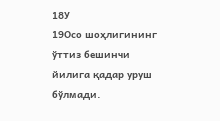18У
19Осо шоҳлигининг ўттиз бешинчи йилига қадар уруш бўлмади.